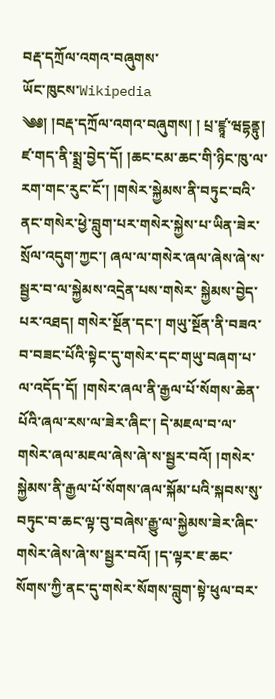བརྡ་དཀྲོལ་འགའ་བཞུགས་
ཡོང་ཁུངས་Wikipedia
༄༅། །བརྡ་དཀྲོལ་འགའ་བཞུགས། ། པྲ་ཛྙཱ་ཝདྷནྟུ། ཛ་གད་ནི་སྨྲ་བྱེད་དོ། །ཆང་ངམ་ཆང་གི་ཉིང་ཁུ་ལ་རག་གང་རུང་ངོ་། །གསེར་སྐྱེམས་ནི་བཏུང་བའི་ནང་གསེར་ཕྱེ་བླུག་པར་གསེར་སྐྱེས་པ་ཡིན་ཟེར་སྲོལ་འདུག་ཀྱང་། ཞལ་ལ་གསེར་ཞལ་ཞེས་ཞེ་ས་སྦྱར་བ་ལ་སྐྱེམས་འདྲེན་པས་གསེར་ སྐྱེམས་བྱེད་པར་འཐད། གསེར་སྔོན་དང་། གཡུ་སྔོན་ནི་བཟའ་བ་བཟང་པོའི་སྟེང་དུ་གསེར་དང་གཡུ་བཞག་པ་ལ་འདོད་དོ། །གསེར་ཞལ་ནི་རྒྱལ་པོ་སོགས་ཆེན་པོའི་ཞལ་རས་ལ་ཟེར་ཞིང་། དེ་མཇལ་བ་ལ་གསེར་ཞལ་མཇལ་ཞེས་ཞེ་ས་སྦྱར་བའོ། །གསེར་སྐྱེམས་ནི་རྒྱལ་པོ་སོགས་ཞལ་སྐོམ་པའི་སྐབས་སུ་བཏུང་བ་ཆང་ལྟ་བུ་བཞེས་རྒྱུ་ལ་སྐྱེམས་ཟེར་ཞིང་གསེར་ཞེས་ཞེ་ས་སྦྱར་བའོ། །ད་ལྟར་ཇ་ཆང་སོགས་ཀྱི་ནང་དུ་གསེར་སོགས་བླུག་སྟེ་ཕུལ་བར་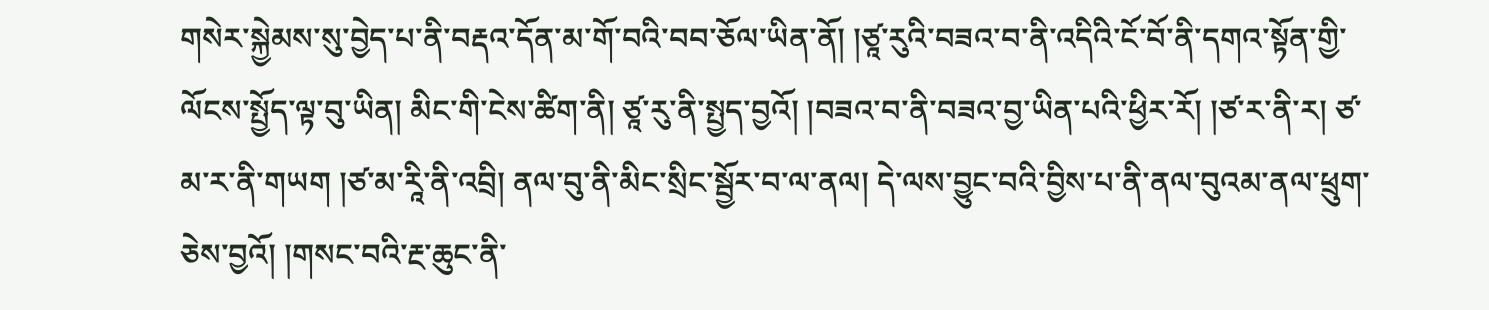གསེར་སྐྱེམས་སུ་བྱེད་པ་ནི་བརྡའ་དོན་མ་གོ་བའི་བབ་ཅོལ་ཡིན་ནོ། །ཙཱ་རུའི་བཟའ་བ་ནི་འདིའི་ངོ་བོ་ནི་དགའ་སྟོན་གྱི་ལོངས་སྤྱོད་ལྟ་བུ་ཡིན། མིང་གི་ངེས་ཚིག་ནི། ཙཱ་རུ་ནི་སྤྱད་བྱའོ། །བཟའ་བ་ནི་བཟའ་བྱ་ཡིན་པའི་ཕྱིར་རོ། །ཙ་ར་ནི་ར། ཙ་མ་ར་ནི་གཡག །ཙ་མ་རཱི་ནི་འབྲི། ནལ་བུ་ནི་མིང་སྲིང་སྦྱོར་བ་ལ་ནལ། དེ་ལས་བྱུང་བའི་བྱིས་པ་ནི་ནལ་བུའམ་ནལ་ཕྲུག་ཅེས་བྱའོ། །གསང་བའི་རྔ་ཆུང་ནི་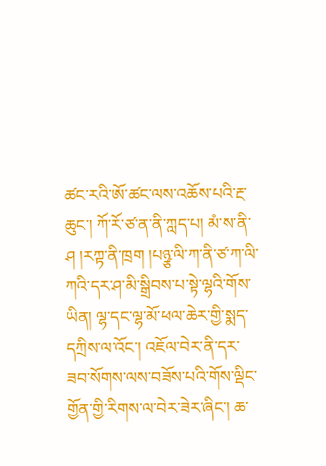ཚང་རའི་ཨོ་ཚང་ལས་འཆོས་པའི་རྔ་ཆུང་། ཀོ་རོ་ཙ་ན་ནི་ཀླད་པ། མཾ་ས་ནི་ཤ །རཀྟ་ནི་ཁྲག །པཉྩ་ལི་ཀ་ནི་ཙ་ཀ་ལི་ཀའི་དར་ཤ་མི་སྒྲིབས་པ་སྟེ་ལྷའི་གོས་ཡིན། ལྷ་དང་ལྷ་མོ་ཕལ་ཆེར་གྱི་སྨད་དཀྲིས་ལ་འོང་། འཇོལ་བེར་ནི་དར་ཟབ་སོགས་ལས་བཟོས་པའི་གོས་ལྡིང་གྱོན་གྱི་རིགས་ལ་བེར་ཟེར་ཞིང་། ཆ་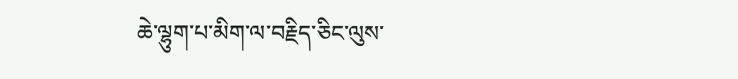ཆེ་ལྷུག་པ་མིག་ལ་བརྗིད་ཅིང་ལུས་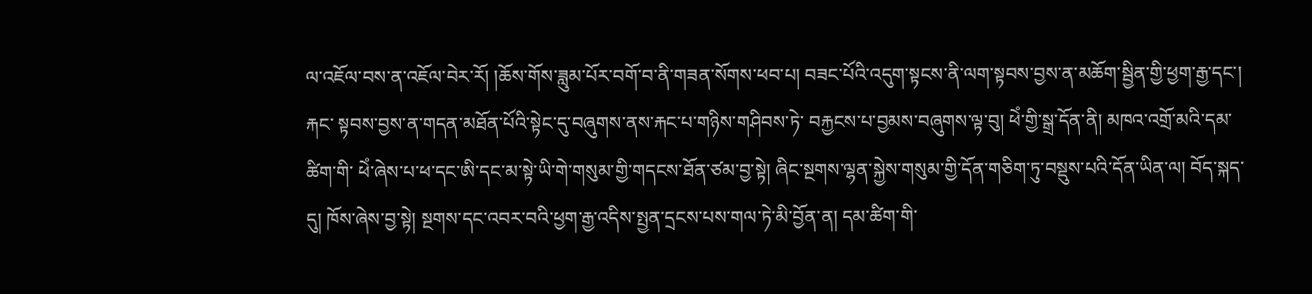ལ་འཇོལ་བས་ན་འཇོལ་བེར་རོ། །ཆོས་གོས་ཟླུམ་པོར་བགོ་བ་ནི་གཟན་སོགས་ཕབ་པ། བཟང་པོའི་འདུག་སྟངས་ནི་ལག་སྟབས་བྱས་ན་མཆོག་སྦྱིན་གྱི་ཕྱག་རྒྱ་དང་། རྐང་ སྟབས་བྱས་ན་གདན་མཐོན་པོའི་སྟེང་དུ་བཞུགས་ནས་རྐང་པ་གཉིས་གཤིབས་ཏེ་ བརྐྱངས་པ་བྱམས་བཞུགས་ལྟ་བུ། ཕེཾ་གྱི་སྒྲ་དོན་ནི། མཁའ་འགྲོ་མའི་དམ་ཚིག་གི་ ཕེཾ་ཞེས་པ་ཕ་དང་ཨི་དང་མ་སྟེ་ཡི་གེ་གསུམ་གྱི་གདངས་ཐོན་ཙམ་བྱ་སྟེ། ཞིང་སྔགས་ལྷན་སྐྱེས་གསུམ་གྱི་དོན་གཅིག་ཏུ་བསྡུས་པའི་དོན་ཡིན་ལ། བོད་སྐད་དུ། ཁོས་ཞེས་བྱ་སྟེ། སྔགས་དང་འབར་བའི་ཕྱག་རྒྱ་འདིས་སྤྱན་དྲངས་པས་གལ་ཏེ་མི་བྱོན་ན། དམ་ཚིག་གི་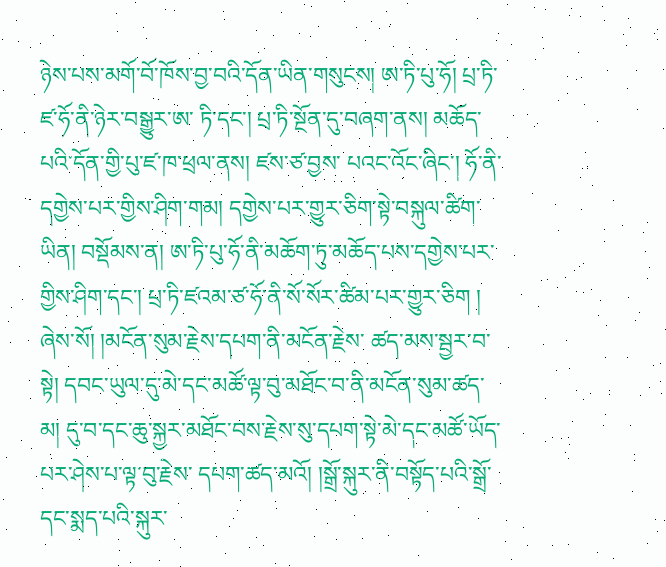ཉེས་པས་མགོ་བོ་ཁོས་བྱ་བའི་དོན་ཡིན་གསུངས། ཨ་ཏི་པུ་ཧོ། པྲ་ཏི་ཛ་ཧོ་ནི་ཉེར་བསྒྱུར་ཨ་ ཏི་དང་། པྲ་ཏི་སྔོན་དུ་བཞག་ནས། མཆོད་པའི་དོན་གྱི་པུ་ཛ་ཁ་ཕྲལ་ནས། ཛས་ཙ་བྱས་ པའང་འོང་ཞིང་། ཧོ་ནི་དགྱེས་པར་གྱིས་ཤིག་གམ། དགྱེས་པར་གྱུར་ཅིག་སྟེ་བསྐུལ་ཚིག་ ཡིན། བསྡོམས་ན། ཨ་ཏི་པུ་ཧོ་ནི་མཆོག་ཏུ་མཆོད་པས་དགྱེས་པར་གྱིས་ཤིག་དང་། པྲ་ཏི་ཛའམ་ཙ་ཧོ་ནི་སོ་སོར་ཚིམ་པར་གྱུར་ཅིག ། ཞེས་སོ། །མངོན་སུམ་རྗེས་དཔག་ནི་མངོན་རྗེས་ ཚད་མས་སྦྱར་བ་སྟེ། དབང་ཡུལ་དུ་མེ་དང་མཚོ་ལྟ་བུ་མཐོང་བ་ནི་མངོན་སུམ་ཚད་མ། དུ་བ་དང་ཆུ་སྐྱར་མཐོང་བས་རྗེས་སུ་དཔག་སྟེ་མེ་དང་མཚོ་ཡོད་པར་ཤེས་པ་ལྟ་བུ་རྗེས་ དཔག་ཚད་མའོ། །སྒྲོ་སྐུར་ནི་བསྟོད་པའི་སྒྲོ་དང་སྨད་པའི་སྐུར་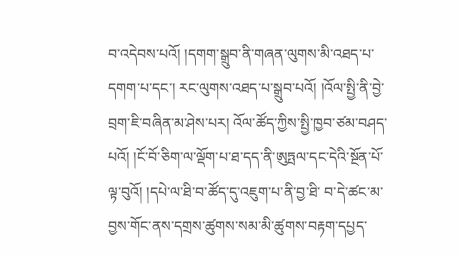བ་འདེབས་པའོ། །དགག་སྒྲུབ་ནི་གཞན་ལུགས་མི་འཐད་པ་དགག་པ་དང་། རང་ལུགས་འཐད་པ་སྒྲུབ་པའོ། །འོལ་སྤྱི་ནི་བྱེ་བྲག་ཇི་བཞིན་མ་ཤེས་པར། འོལ་ཚོད་ཀྱིས་སྤྱི་ཁྱབ་ཙམ་བཤད་པའོ། །ངོ་བོ་ཅིག་ལ་ལྡོག་པ་ཐ་དད་ནི་ཨུཏྤལ་དང་དེའི་སྔོན་པོ་ལྟ་བུའོ། །དཔེ་ལ་ཐི་བ་ཚོད་དུ་འཇུག་པ་ནི་བྱ་ཐི་ བ་དེ་ཚང་མ་བྱས་གོང་ནས་དགྲས་ཚུགས་སམ་མི་ཚུགས་བརྟག་དཔྱད་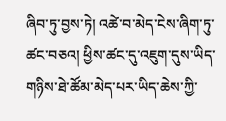ཞིབ་ཏུ་བྱས་ཏེ། འཚེ་བ་མེད་ངེས་ཞིག་ཏུ་ཚང་བཅའ། ཕྱིས་ཚང་དུ་འཇུག་དུས་ཡིད་གཉིས་ཐེ་ཚོམ་མེད་པར་ཡིད་ཆེས་ཀྱི་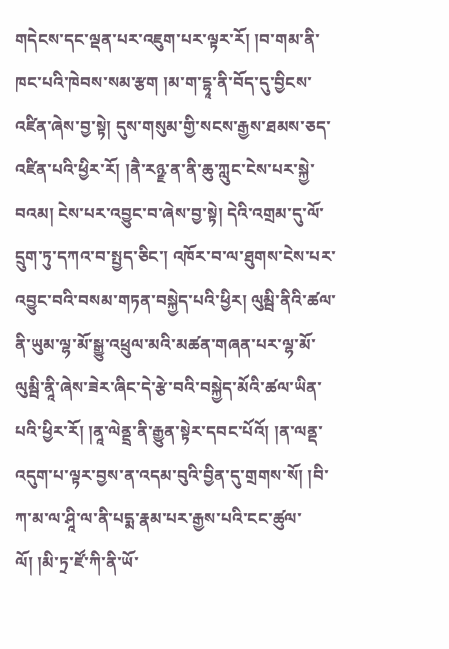གདེངས་དང་ལྡན་པར་འཇུག་པར་ལྟར་རོ། །བ་གམ་ནི་ཁང་པའི་ཁེབས་སམ་རྩག །མ་ག་དྷཱ་ནི་བོད་དུ་བྱིངས་འཛིན་ཞེས་བྱ་སྟེ། དུས་གསུམ་གྱི་སངས་རྒྱས་ཐམས་ཅད་ འཛིན་པའི་ཕྱིར་རོ། །ནཻ་རཉྫ་ན་ནི་ཆུ་ཀླུང་ངེས་པར་སྐྱེ་བའམ། ངེས་པར་འབྱུང་བ་ཞེས་བྱ་སྟེ། དེའི་འགྲམ་དུ་ལོ་དྲུག་ཏུ་དཀའ་བ་སྤྱད་ཅིང་། འཁོར་བ་ལ་ཐུགས་ངེས་པར་འབྱུང་བའི་བསམ་གཏན་བསྐྱེད་པའི་ཕྱིར། ལུམྦི་ནིའི་ཚལ་ནི་ཡུམ་ལྷ་མོ་སྒྱུ་འཕྲུལ་མའི་མཚན་གཞན་པར་ལྷ་མོ་ལུམྦི་ནཱི་ཞེས་ཟེར་ཞིང་དེ་རྩེ་བའི་བསྐྱེད་མོའི་ཚལ་ཡིན་པའི་ཕྱིར་རོ། །ནཱ་ལེནྡྲ་ནི་རྒྱུན་སྟེར་དབང་པོའོ། །ན་ལནྡ་འདུག་པ་ལྟར་བྱས་ན་འདམ་བུའི་བྱིན་དུ་གྲགས་སོ། །བི་ཀ་མ་ལ་ཤཱི་ལ་ནི་པདྨ་རྣམ་པར་རྒྱས་པའི་ངང་ཚུལ་ལོ། །མི་ཏྲ་ཛོ་ཀི་ནི་ཡོ་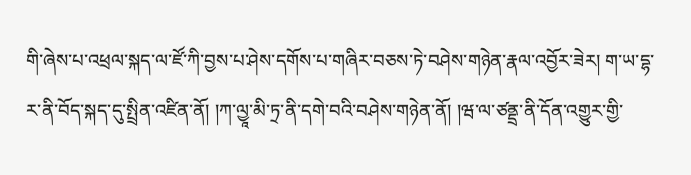གི་ཞེས་པ་འཕྲལ་སྐད་ལ་ཛོ་ཀི་བྱས་པ་ཤེས་དགོས་པ་གཞིར་བཅས་ཏེ་བཤེས་གཉེན་རྣལ་འབྱོར་ཟེར། ག་ཡ་དྷ་ར་ནི་བོད་སྐད་དུ་སྤྲིན་འཛིན་ནོ། །ཀ་ལྱཱ་མི་ཏྲ་ནི་དགེ་བའི་བཤེས་གཉེན་ནོ། །ཝ་ལ་ཙནྡྲ་ནི་དོན་འགྱུར་གྱི་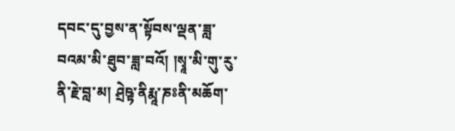དབང་དུ་བྱས་ན་སྟོབས་ལྡན་ཟླ་བའམ་མི་ཐུབ་ཟླ་བའོ། །སྭཱ་མི་གུ་རུ་ནི་རྗེ་བླ་མ། ཤྲེཥྟ་ནིརྨཱ་ཎཿནི་མཆོག་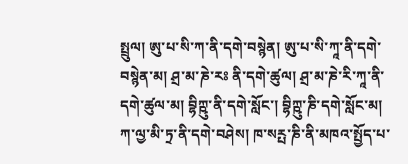སྤྲུལ། ཨུ་པ་སི་ཀ་ནི་དགེ་བསྙེན། ཨུ་པ་སི་ཀཱ་ནི་དགེ་བསྙེན་མ། ཤྲ་མ་ཎེ་རཿ ནི་དགེ་ཚུལ། ཤྲ་མ་ཎེ་རི་ཀཱ་ནི་དགེ་ཚུལ་མ། བྷིཀྵུ་ནི་དགེ་སློང་། བྷིཀྵུ་ཎི་དགེ་སློང་མ། ཀ་ལྱ་མི་ཏྲ་ནི་དགེ་བཤེས། ཁ་སཪྤ་ཎི་ནི་མཁའ་སྤྱོད་པ་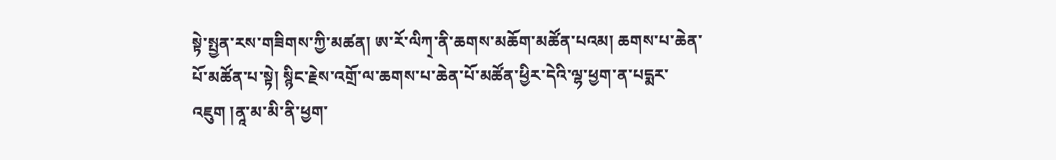སྟེ་སྤྱན་རས་གཟིགས་ཀྱི་མཚན། ཨ་རོ་ལིཀ྄་ནི་ཆགས་མཆོག་མཚོན་པའམ། ཆགས་པ་ཆེན་པོ་མཚོན་པ་སྟེ། སྙིང་རྗེས་འགྲོ་ལ་ཆགས་པ་ཆེན་པོ་མཚོན་ཕྱིར་དེའི་ལྷ་ཕྱག་ན་པདྨར་འཇུག །ནཱ་མ་མི་ནི་ཕྱག་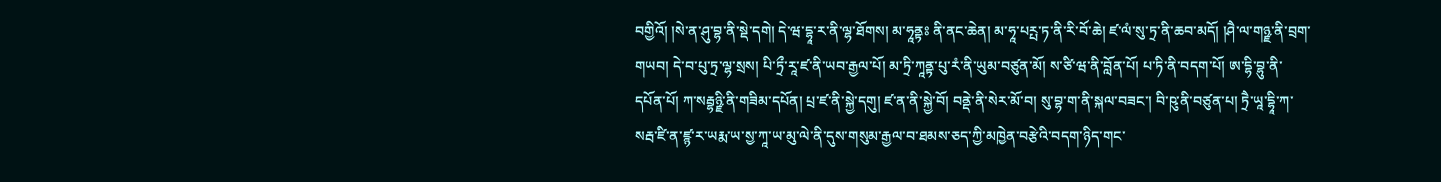བགྱིའོ། །སེ་ན་ཤུ་བྷ་ནི་སྡེ་དགེ། དེ་ཝ་དྷཱ་ར་ནི་ལྷ་ཐོགས། མ་ཧཱནྟཿ ནི་ནང་ཆེན། མ་ཧཱ་པཪྤ་ཏ་ནི་རི་བོ་ཆེ། ཛ་ལཾ་སུ་ཏྲ་ནི་ཆབ་མདོ། །ཤཻ་ལ་གཉྫ་ནི་བྲག་གཡབ། དེ་བ་པུ་ཏྲ་ལྷ་སྲས། པི་ཏྲྀ་རཱ་ཛ་ནི་ཡབ་རྒྱལ་པོ། མ་ཏྲི་ཀཱནྟ་པུ་རཾ་ནི་ཡུམ་བཙུན་མོ། ས་ཙི་ཝ་ནི་བློན་པོ། པ་ཏི་ནི་བདག་པོ། ཨ་དྷི་བྷུ་ནི་དཔོན་པོ། ཀ་སརྦྷཉྫི་ནི་གཟིམ་དཔོན། པྲ་ཛ་ནི་སྐྱེ་དགུ། ཛ་ན་ནི་སྐྱེ་བོ། བནྡེ་ནི་སེར་མོ་བ། སུ་བྷ་ག་ནི་སྐལ་བཟང་། བི་ཥུ་ནི་བཙུན་པ། ཏྲཻ་ཡཱ་དྷཱི་ཀ་སརྦ་ཛི་ན་ཛྙ་ར་ཡརྨ་ཡ་སྱ་ཀཱ་ཡ་མུ་ལེ་ནི་དུས་གསུམ་རྒྱལ་བ་ཐམས་ཅད་ཀྱི་མཁྱེན་བརྩེའི་བདག་ཉིད་གང་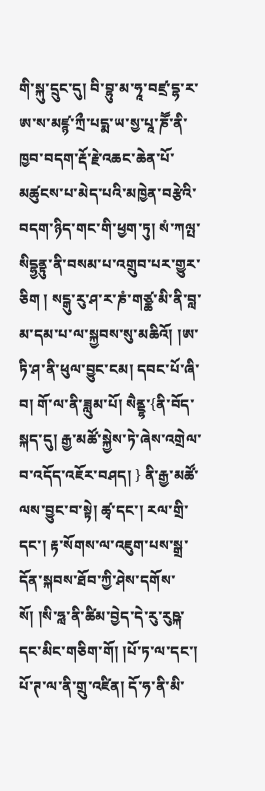གི་སྐུ་དྲུང་དུ། བི་བྷུ་མ་ཧཱ་བཛྲ་དྷ་ར་ཨ་ས་མཛྙ་ཀྲྀ་པདྨ་ཡ་སྱ་པཱ་ཎཽ་ནི་ཁྱབ་བདག་རྡོ་རྗེ་འཆང་ཆེན་པོ་མཚུངས་པ་མེད་པའི་མཁྱེན་བརྩེའི་བདག་ཉིད་གང་གི་ཕྱག་ཏུ། སཾ་ཀལྤ་སིདྷྱནྟུ་ནི་བསམ་པ་འགྲུབ་པར་གྱུར་ཅིག ། སངྒུ་རུ་ཤ་ར་ཎཾ་གཙྪ་མི་ནི་བླ་མ་དམ་པ་ལ་སྐྱབས་སུ་མཆིའོ། །ཨ་ཏི་ཤ་ནི་ཕུལ་བྱུང་ངམ། དབང་པོ་ཞི་བ། གོ་ལ་ནི་ཟླུམ་པོ། སཻནྡྷ་{ནི་བོད་སྐད་དུ། རྒྱ་མཚོ་སྐྱེས་ཏེ་ཞེས་འགྲེལ་བ་འདོད་འཇོར་བཤད། } ནི་རྒྱ་མཚོ་ལས་བྱུང་བ་སྟེ། ཚྭ་དང་། རལ་གྲི་དང་། རྟ་སོགས་ལ་འཇུག་པས་སྒྲ་དོན་སྐབས་ཐོབ་ཀྱི་ཤེས་དགོས་སོ། །སི་ཧླ་ནི་ཚིམ་བྱེད་དེ་རུ་རུཥྐ་དང་མིང་གཅིག་གོ། །པོ་ཏ་ལ་དང་། པོ་ཊ་ལ་ནི་གྲུ་འཛིན། དོ་ཧ་ནི་མི་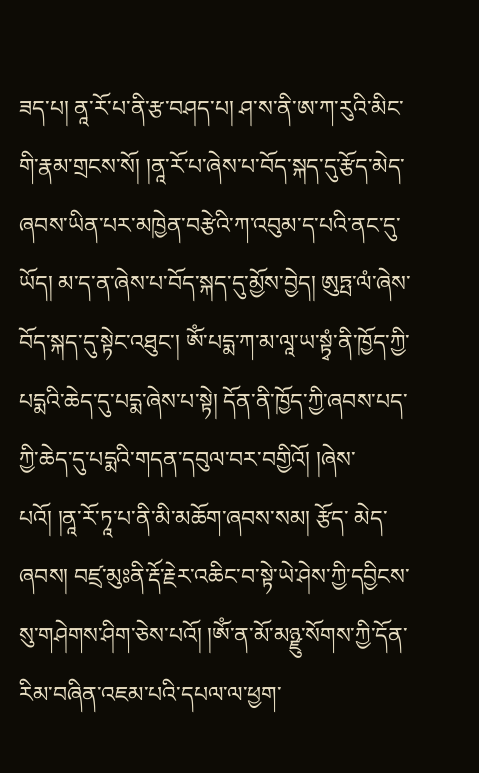ཟད་པ། ནཱ་རོ་པ་ནི་རྩ་བཤད་པ། ཤ་ས་ནི་ཨ་ཀ་རུའི་མིང་གི་རྣམ་གྲངས་སོ། །ནཱ་རོ་པ་ཞེས་པ་བོད་སྐད་དུ་རྩོད་མེད་ཞབས་ཡིན་པར་མཁྱེན་བརྩེའི་ཀ་འབུམ་ད་པའི་ནང་དུ་ཡོད། མ་ད་ན་ཞེས་པ་བོད་སྐད་དུ་མྱོས་བྱེད། ཨུཏྤ་ལཾ་ཞེས་བོད་སྐད་དུ་སྟེང་འཐུང་། ཨོཾ་པདྨ་ཀ་མ་ལཱ་ཡ་སྟྭཾ་ནི་ཁྱོད་ཀྱི་པདྨའི་ཆེད་དུ་པདྨ་ཞེས་པ་སྟེ། དོན་ནི་ཁྱོད་ཀྱི་ཞབས་པད་ཀྱི་ཆེད་དུ་པདྨའི་གདན་དབུལ་བར་བགྱིའོ། །ཞེས་པའོ། །ནཱ་རོ་ཏཱ་པ་ནི་མི་མཆོག་ཞབས་སམ། རྩོད་ མེད་ཞབས། བཛྲ་མུཿནི་རྡོ་རྗེར་འཆིང་བ་སྟེ་ཡེ་ཤེས་ཀྱི་དབྱིངས་སུ་གཤེགས་ཤིག་ཅེས་པའོ། །ཨོཾ་ན་མོ་མཉྫུ་སོགས་ཀྱི་དོན་རིམ་བཞིན་འཇམ་པའི་དཔལ་ལ་ཕྱག་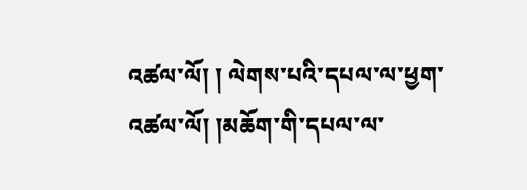འཚལ་ལོ། ། ལེགས་པའི་དཔལ་ལ་ཕྱག་འཚལ་ལོ། །མཆོག་གི་དཔལ་ལ་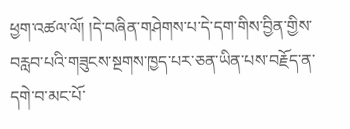ཕྱག་འཚལ་ལོ། །དེ་བཞིན་གཤེགས་པ་དེ་དག་གིས་བྱིན་གྱིས་བརླབ་པའི་གཟུངས་སྔགས་ཁྱད་པར་ཅན་ཡིན་པས་བརྗོད་ན་དགེ་བ་མང་པོ་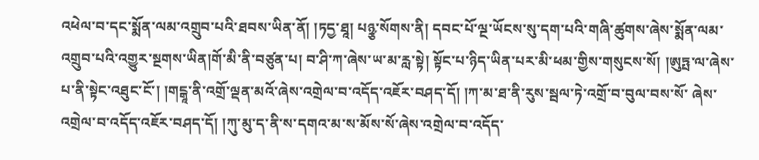འཕེལ་བ་དང་སྨོན་ལམ་འགྲུབ་པའི་ཐབས་ཡིན་ནོ། །ཏདྱ་ཐཱ། པཉྩ་སོགས་ནི། དབང་པོ་ལྔ་ཡོངས་སུ་དག་པའི་གཞི་ཚུགས་ཞེས་སྨོན་ལམ་འགྲུབ་པའི་འགྱུར་སྔགས་ཡིན།གོ་མི་ནི་བཙུན་པ། བ་ཤི་ཀ་ཞེས་ཡ་མ་རླ་སྟེ། སྟོང་པ་ཉིད་ཡིན་པར་མི་ཕམ་གྱིས་གསུངས་སོ། །ཨུཏྤ་ལ་ཞེས་པ་ནི་སྟེང་འཐུང་ངོ་། །གངྒཱ་ནི་འགྲོ་ལྡན་མའོ་ཞེས་འགྲེལ་བ་འདོད་འཇོར་བཤད་དོ། །ཀ་མ་ཐ་ནི་རུས་སྦལ་ཏེ་འགྲོ་བ་བུལ་བས་སོ་ ཞེས་འགྲེལ་བ་འདོད་འཇོར་བཤད་དོ། །ཀུ་མུ་ད་ནི་ས་དགའ་མ་ས་མོས་སོ་ཞེས་འགྲེལ་བ་འདོད་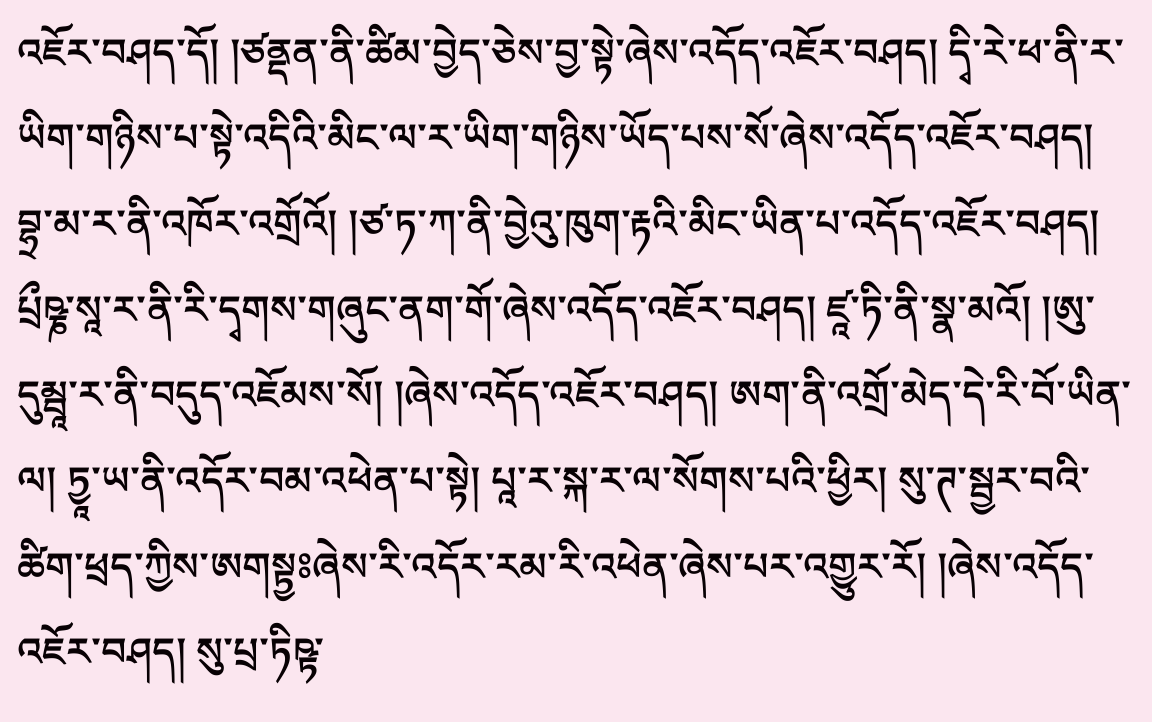འཇོར་བཤད་དོ། །ཙནྡན་ནི་ཚིམ་བྱེད་ཅེས་བྱ་སྟེ་ཞེས་འདོད་འཇོར་བཤད། དྭི་རེ་ཕ་ནི་ར་ཡིག་གཉིས་པ་སྟེ་འདིའི་མིང་ལ་ར་ཡིག་གཉིས་ཡོད་པས་སོ་ཞེས་འདོད་འཇོར་བཤད། བྷྲ་མ་ར་ནི་འཁོར་འགྲོའོ། །ཙ་ཏ་ཀ་ནི་བྱེའུ་ཁུག་རྟའི་མིང་ཡིན་པ་འདོད་འཇོར་བཤད། པྲྀཥྞ་སཱ་ར་ནི་རི་དྭགས་གཞུང་ནག་གོ་ཞེས་འདོད་འཇོར་བཤད། ཛཱ་ཏི་ནི་སྣ་མའོ། །ཨུ་དུམྦཱ་ར་ནི་བདུད་འཇོམས་སོ། །ཞེས་འདོད་འཇོར་བཤད། ཨག་ནི་འགྲོ་མེད་དེ་རི་བོ་ཡིན་ལ། ཏྱཱ་ཡ་ནི་འདོར་བམ་འཕེན་པ་སྟེ། པཱ་ར་སྐ་ར་ལ་སོགས་པའི་ཕྱིར། སུ་ཊ་སྦྱར་བའི་ཚིག་ཕྲད་ཀྱིས་ཨགསྟྱཿཞེས་རི་འདོར་རམ་རི་འཕེན་ཞེས་པར་འགྱུར་རོ། །ཞེས་འདོད་འཇོར་བཤད། སུ་པྲ་ཏིཥྟ་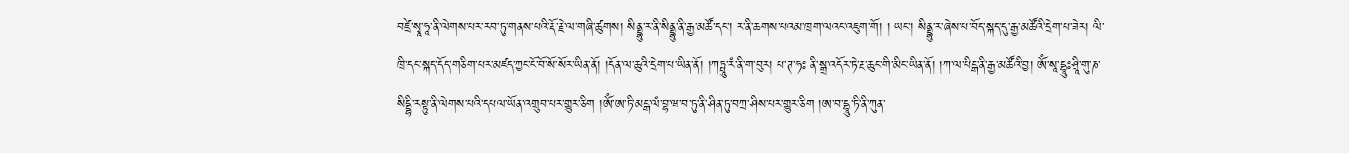བཛྲེ་སྭཱ་ཧཱ་ནི་ལེགས་པར་རབ་ཏུ་གནས་པའི་རྡོ་རྗེ་ལ་གཞི་ཚུགས། སིནྡྷུ་ར་ནི་སིནྡྷུ་ནི་རྒྱ་མཚོ་དང་། ར་ནི་ཆགས་པའམ་ཁྲག་ལའང་འཇུག་གོ། ། ཡང་། སིནྡྷུ་ར་ཞེས་པ་བོད་སྐད་དུ་རྒྱ་མཚོའི་དྲེག་པ་ཟེར། ལི་ཁྲི་དང་སྐད་དོད་གཅིག་པར་མཛད་ཀྱང་ངོ་བོ་སོ་སོར་ཡིན་ནོ། །དོན་ལ་ཆུའི་དྲེག་པ་ཡིན་ནོ། །ཀཏྤཱུ་རཾ་ནི་ག་བུར། པ་ཊ་ཧཿ ནི་སྒྲ་འདོར་ཏེ་རྔ་ཆུང་གི་མིང་ཡིན་ནོ། །ཀ་ལ་པིངྒ་ནི་རྒྱ་མཚོའི་བྱ། ཨོཾ་སཱ་དྷཱུཿཤྲཱི་གུ་ཎ་སིདྡྷི་རསྟུ་ནི་ལེགས་པའི་དཔལ་ཡོན་འགྲུབ་པར་གྱུར་ཅིག །ཨོཾ་ཨ་ཏི་མངྒ་ལཾ་བྷ་ཝ་བ་ཏུ་ནི་ཤིན་ཏུ་བཀྲ་ཤིས་པར་གྱུར་ཅིག །ཨ་བ་དྷཱུ་ཏི་ནི་ཀུན་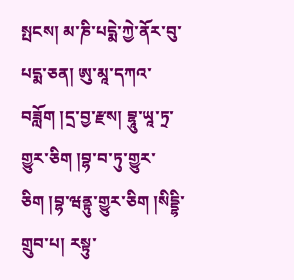སྤངས། མ་ཎི་པདྨེ་ཀྱེ་ནོར་བུ་པདྨ་ཅན། ཨུ་མཱ་དཀའ་བཟློག །དྲ་བྱ་རྫས། བྷཱུ་ཡཱ་ཏྲ་གྱུར་ཅིག །བྷ་བ་ཏུ་གྱུར་ཅིག །བྷ་ཝནྟུ་གྱུར་ཅིག །སིདྡྷི་གྲུབ་པ། རསྟུ་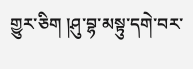གྱུར་ཅིག །ཤུ་བྷ་མསྟུ་དགེ་བར་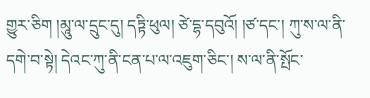གྱུར་ཅིག །མཱུ་ལ་དྲུང་དུ། དཏྟི་ཕུལ། ཙེ་དྷ་དབུའོ། །ཙ་དང་། ཀུ་ས་ལ་ནི་དགེ་བ་སྟེ། དེའང་ཀུ་ནི་ངན་པ་ལ་འཇུག་ཅིང་། ས་ལ་ནི་སྤོང་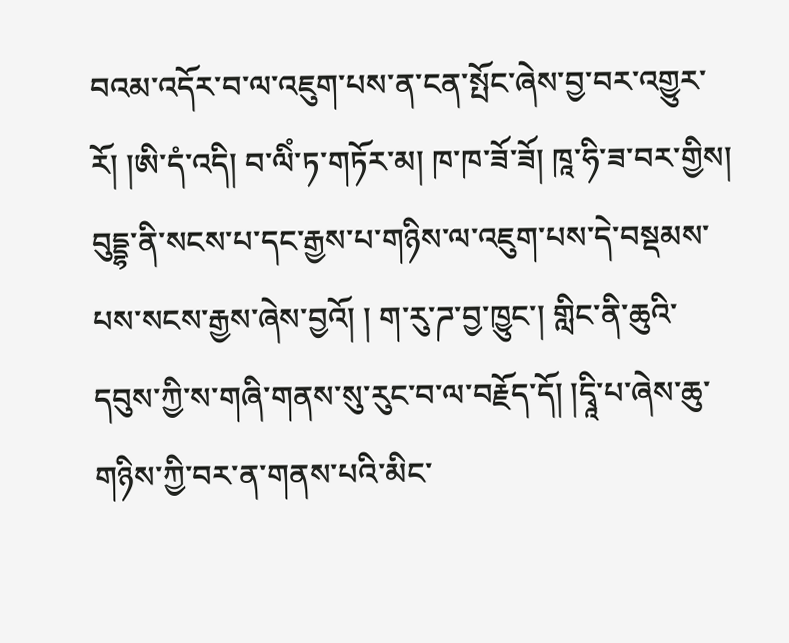བའམ་འདོར་བ་ལ་འཇུག་པས་ན་ངན་སྤོང་ཞེས་བྱ་བར་འགྱུར་རོ། །ཨི་དཾ་འདི། བ་ལིཾ་ཏ་གཏོར་མ། ཁ་ཁ་ཟོ་ཟོ། ཁཱ་ཧི་ཟ་བར་གྱིས། བུདྡྷ་ནི་སངས་པ་དང་རྒྱས་པ་གཉིས་ལ་འཇུག་པས་དེ་བསྡམས་པས་སངས་རྒྱས་ཞེས་བྱའོ། ། ག་རུ་ཌ་བྱ་ཁྱུང་། གླིང་ནི་ཆུའི་དབུས་ཀྱི་ས་གཞི་གནས་སུ་རུང་བ་ལ་བརྗོད་དོ། །དྭཱི་པ་ཞེས་ཆུ་གཉིས་ཀྱི་བར་ན་གནས་པའི་མིང་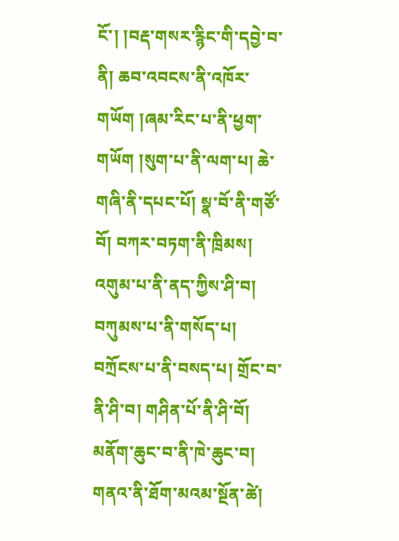ངོ་། །བརྡ་གསར་རྙིང་གི་དབྱེ་བ་ནི། ཆབ་འབངས་ནི་འཁོར་གཡོག །ཞམ་རིང་པ་ནི་ཕྱག་གཡོག །སུག་པ་ནི་ལག་པ། ཆེ་གཞི་ནི་དཔང་པོ། སྣ་བོ་ནི་གཙོ་བོ། བཀར་བཏག་ནི་ཁྲིམས། འགུམ་པ་ནི་ནད་ཀྱིས་ཤི་བ། བཀུམས་པ་ནི་གསོད་པ། བཀྲོངས་པ་ནི་བསད་པ། གྲོང་བ་ནི་ཤི་བ། གཤིན་པོ་ནི་ཤི་བོ། མནོག་ཆུང་བ་ནི་ཁེ་ཆུང་བ། གནའ་ནི་ཐོག་མའམ་སྔོན་ཚེ།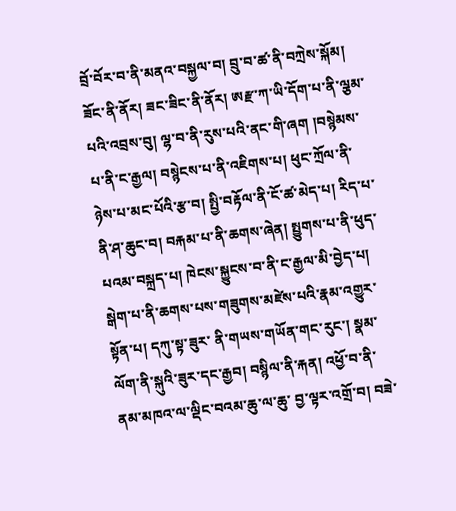བྲོ་བོར་བ་ནི་མནའ་བསྐྱལ་བ། བྲུ་བ་ཚ་ནི་བཀྲེས་སྐོམ། ཟོང་ནི་ནོར། ཟང་ཟིང་ནི་ནོར། ཨརྫ་ཀ་ཡི་དོག་པ་ནི་ལྕམ་པའི་འབྲས་བུ། ལྷ་བ་ནི་རུས་པའི་ནང་གི་ཞག །བསྙེམས་པ་ནི་ང་རྒྱལ། བསྙེངས་པ་ནི་འཇིགས་པ། ཕུང་ཀྲོལ་ནི་ཉེས་པ་མང་པོའི་རྩ་བ། སྤྱི་བརྟོལ་ནི་ངོ་ཚ་མེད་པ། རིད་པ་ནི་ཤ་ཆུང་བ། བརྐམ་པ་ནི་ཆགས་ཞེན། སྤྱུགས་པ་ནི་ཕུད་པའམ་བསྐྲད་པ། ཁེངས་སྐྱུངས་བ་ནི་ང་རྒྱལ་མི་བྱེད་པ། སྒེག་པ་ནི་ཆགས་པས་གཟུགས་མཛེས་པའི་རྣམ་འགྱུར་སྟོན་པ། དཀུ་སྟ་ཟུར་ ནི་གཡས་གཡོན་གང་རུང་། སྣམ་ལོག་ནི་སྐུའི་ཟུར་དང་རྒྱབ། བསྙིལ་ནི་རྐན། འཕྱོ་བ་ནི་ནམ་མཁའ་ལ་ལྡིང་བའམ་ཆུ་ལ་ཆུ་ བྱ་ལྟར་འགྲོ་བ། བཟེ་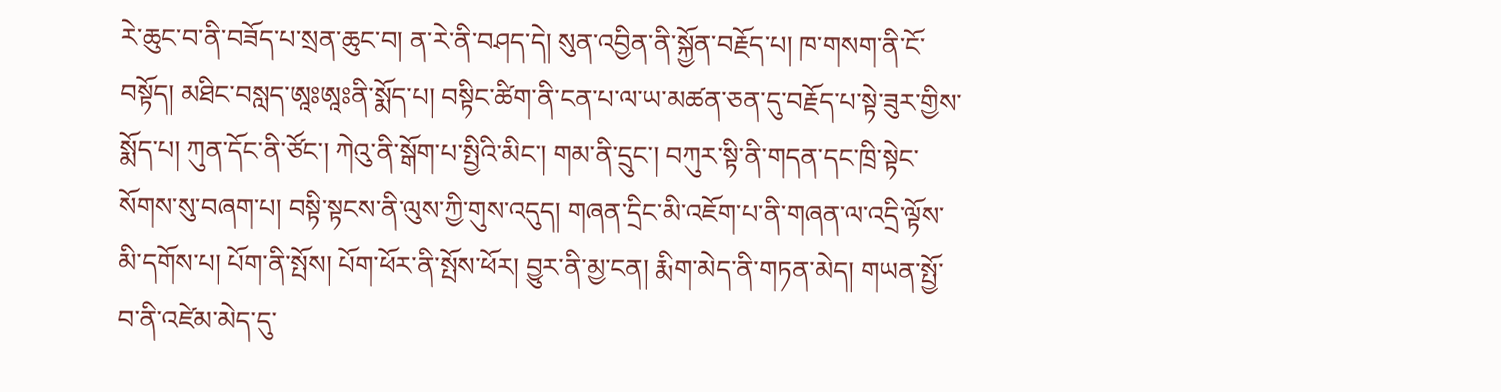རེ་ཆུང་བ་ནི་བཟོད་པ་སྲན་ཆུང་བ། ན་རེ་ནི་བཤད་དེ། སུན་འབྱིན་ནི་སྐྱོན་བརྗོད་པ། ཁ་གསག་ནི་ངོ་བསྟོད། མཐིང་བསླད་ཨཱཿཨཱཿནི་སྨོད་པ། བསྟིང་ཚིག་ནི་ངན་པ་ལ་ཡ་མཚན་ཅན་དུ་བརྗོད་པ་སྟེ་ཟུར་གྱིས་སྨོད་པ། ཀུན་དོང་ནི་ཙོང་། ཀེའུ་ནི་སྒོག་པ་སྤྱིའི་མིང་། གམ་ནི་དྲུང་། བཀུར་སྟི་ནི་གདན་དང་ཁྲི་སྟེང་སོགས་སུ་བཞག་པ། བསྟི་སྟངས་ནི་ལུས་ཀྱི་གུས་འདུད། གཞན་དྲིང་མི་འཇོག་པ་ནི་གཞན་ལ་འདྲི་ལྟོས་མི་དགོས་པ། པོག་ནི་སྤོས། པོག་ཕོར་ནི་སྤོས་ཕོར། བྱུར་ནི་མྱ་ངན། རྨིག་མེད་ནི་གཏན་མེད། གཡན་སྤྱོ་བ་ནི་འཛེམ་མེད་དུ་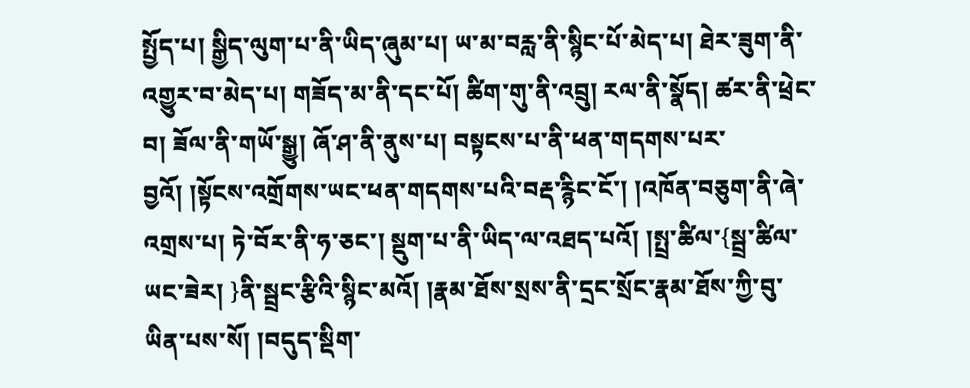སྤྱོད་པ། སྒྱིད་ལུག་པ་ནི་ཡིད་ཞུམ་པ། ཡ་མ་བརླ་ནི་སྙིང་པོ་མེད་པ། ཐེར་ཟུག་ནི་འགྱུར་བ་མེད་པ། གཟོད་མ་ནི་དང་པོ། ཚིག་གུ་ནི་འབྲུ། རལ་ནི་སྣོད། ཚར་ནི་ཕྲེང་བ། ཟོལ་ནི་གཡོ་སྒྱུ། ཞོ་ཤ་ནི་ནུས་པ། བསྟངས་པ་ནི་ཕན་གདགས་པར་བྱའོ། །སྟོངས་འགྲོགས་ཡང་ཕན་གདགས་པའི་བརྡ་རྙིང་ངོ་། །འཁོན་བཅུག་ནི་ཞེ་འགྲས་པ། ཏེ་བོར་ནི་ཧ་ཅང་། སྡུག་པ་ནི་ཡིད་ལ་འཐད་པའོ། །སྤྲ་ཚིལ་{སྦྲ་ཚིལ་ཡང་ཟེར། }ནི་སྦྲང་རྩིའི་སྙིང་མའོ། །རྣམ་ཐོས་སྲས་ནི་དྲང་སྲོང་རྣམ་ཐོས་ཀྱི་བུ་ཡིན་པས་སོ། །བདུད་སྡིག་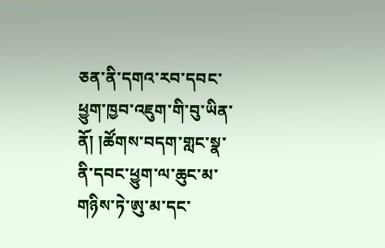ཅན་ནི་དགའ་རབ་དབང་ཕྱུག་ཁྱབ་འཇུག་གི་བུ་ཡིན་ནོ། །ཚོགས་བདག་གླང་སྣ་ནི་དབང་ཕྱུག་ལ་ཆུང་མ་གཉིས་ཏེ་ཨུ་མ་དང་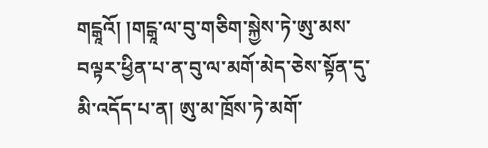གངྒཱའོ། །གངྒཱ་ལ་བུ་གཅིག་སྐྱེས་ཏེ་ཨུ་མས་བལྟར་ཕྱིན་པ་ན་བུ་ལ་མགོ་མེད་ཅེས་སྟོན་དུ་མི་འདོད་པ་ན། ཨུ་མ་ཁྲོས་ཏེ་མགོ་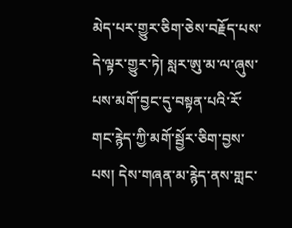མེད་པར་གྱུར་ཅིག་ཅེས་བརྗོད་པས་དེ་ལྟར་གྱུར་ཏེ། སླར་ཨུ་མ་ལ་ཞུས་པས་མགོ་བྱང་དུ་བསྟན་པའི་རོ་གང་རྙེད་ཀྱི་མགོ་སྦྱོར་ཅིག་བྱས་པས། དེས་གཞན་མ་རྙེད་ནས་གླང་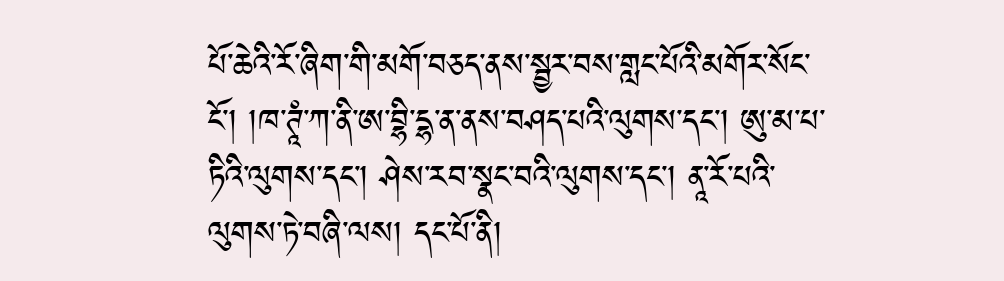པོ་ཆེའི་རོ་ཞིག་གི་མགོ་བཅད་ནས་སྦྱར་བས་གླང་པོའི་མགོར་སོང་ངོ་། །ཁ་ཊཱཾ་ཀ་ནི་ཨ་བྷི་དྷ་ན་ནས་བཤད་པའི་ལུགས་དང་། ཨུ་མ་པ་ཏིའི་ལུགས་དང་། ཤེས་རབ་སྣང་བའི་ལུགས་དང་། ནཱ་རོ་པའི་ལུགས་ཏེ་བཞི་ལས། དང་པོ་ནི།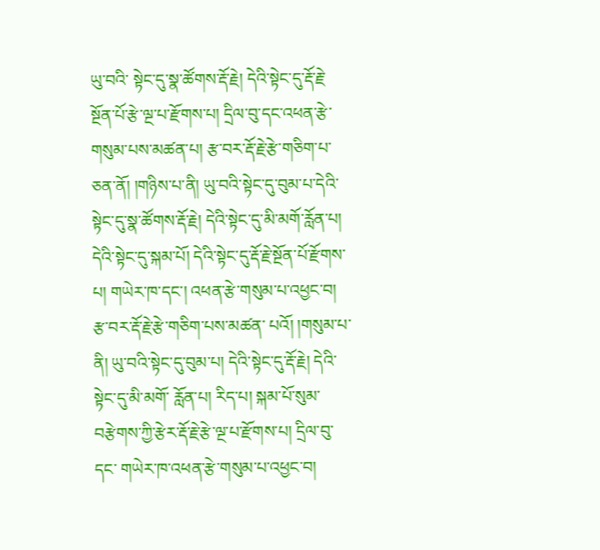ཡུ་བའི་ སྟེང་དུ་སྣ་ཚོགས་རྡོ་རྗེ། དེའི་སྟེང་དུ་རྡོ་རྗེ་སྔོན་པོ་རྩེ་ལྔ་པ་རྫོགས་པ། དྲིལ་བུ་དང་འཕན་རྩེ་གསུམ་པས་མཚན་པ། རྩ་བར་རྡོ་རྗེ་རྩེ་གཅིག་པ་ཅན་ནོ། །གཉིས་པ་ནི། ཡུ་བའི་སྟེང་དུ་བུམ་པ་དེའི་སྟེང་དུ་སྣ་ཚོགས་རྡོ་རྗེ། དེའི་སྟེང་དུ་མི་མགོ་རློན་པ། དེའི་སྟེང་དུ་སྐམ་པོ། དེའི་སྟེང་དུ་རྡོ་རྗེ་སྔོན་པོ་རྫོགས་པ། གཡེར་ཁ་དང་། འཕན་རྩེ་གསུམ་པ་འཕྱང་བ། རྩ་བར་རྡོ་རྗེ་རྩེ་གཅིག་པས་མཚན་ པའོ། །གསུམ་པ་ནི། ཡུ་བའི་སྟེང་དུ་བུམ་པ། དེའི་སྟེང་དུ་རྡོ་རྗེ། དེའི་སྟེང་དུ་མི་མགོ་ རློན་པ། རིད་པ། སྐམ་པོ་སུམ་བརྩེགས་ཀྱི་རྩེར་རྡོ་རྗེ་རྩེ་ལྔ་པ་རྫོགས་པ། དྲིལ་བུ་དང་ གཡེར་ཁ་འཕན་རྩེ་གསུམ་པ་འཕྱང་བ།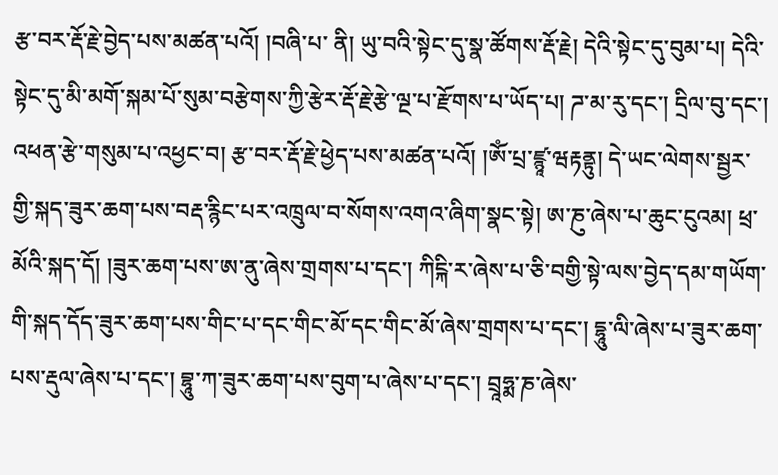རྩ་བར་རྡོ་རྗེ་བྱེད་པས་མཚན་པའོ། །བཞི་པ་ ནི། ཡུ་བའི་སྟེང་དུ་སྣ་ཚོགས་རྡོ་རྗེ། དེའི་སྟེང་དུ་བུམ་པ། དེའི་སྟེང་དུ་མི་མགོ་སྐམ་པོ་སུམ་བརྩེགས་ཀྱི་རྩེར་རྡོ་རྗེ་རྩེ་ལྔ་པ་རྫོགས་པ་ཡོད་པ། ཌ་མ་རུ་དང་། དྲིལ་བུ་དང་། འཕན་རྩེ་གསུམ་པ་འཕྱང་བ། རྩ་བར་རྡོ་རྗེ་ཕྱེད་པས་མཚན་པའོ། །ཨོཾ་པྲ་ཛྙཱ་ཝརྟནྟུ། དེ་ཡང་ལེགས་སྦྱར་གྱི་སྐད་ཟུར་ཆག་པས་བརྡ་རྙིང་པར་འཁྲུལ་བ་སོགས་འགའ་ཞིག་སྣང་སྟེ། ཨ་ཎུ་ཞེས་པ་ཆུང་ངུའམ། ཕྲ་མོའི་སྐད་དོ། །ཟུར་ཆག་པས་ཨ་ནུ་ཞེས་གྲགས་པ་དང་། ཀིངྐི་ར་ཞེས་པ་ཅི་བགྱི་སྟེ་ལས་བྱེད་དམ་གཡོག་གི་སྐད་དོད་ཟུར་ཆག་པས་གིང་པ་དང་གིང་མོ་དང་གིང་མོ་ཞེས་གྲགས་པ་དང་། དྷཱུ་ལི་ཞེས་པ་ཟུར་ཆག་པས་རྡུལ་ཞེས་པ་དང་། བྷཱུ་ཀ་ཟུར་ཆག་པས་བུག་པ་ཞེས་པ་དང་། བྲཱཧྨ་ཎ་ཞེས་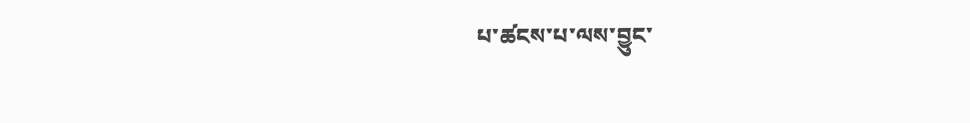པ་ཚངས་པ་ལས་བྱུང་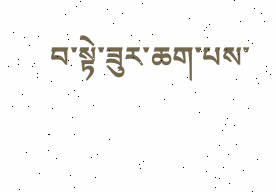བ་སྟེ་ཟུར་ཆག་པས་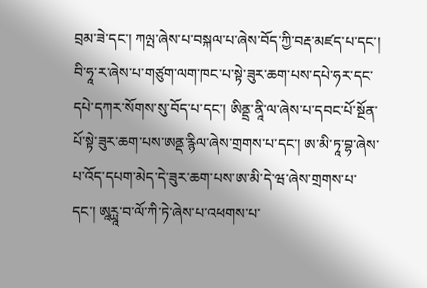བྲམ་ཟེ་དང་། ཀལྤ་ཞེས་པ་བསྐལ་པ་ཞེས་བོད་ཀྱི་བརྡ་མཛད་པ་དང་། བི་ཧཱ་ར་ཞེས་པ་གཙུག་ལག་ཁང་པ་སྟེ་ཟུར་ཆག་པས་དཔེ་ཧར་དང་དཔེ་དཀར་སོགས་སུ་བོད་པ་དང་། ཨིནྡྲ་ནཱི་ལ་ཞེས་པ་དབང་པོ་སྔོན་པོ་སྟེ་ཟུར་ཆག་པས་ཨནྡ་རྙིལ་ཞེས་གྲགས་པ་དང་། ཨ་མི་ཏཱ་བྷ་ཞེས་པ་འོད་དཔག་མེད་དེ་ཟུར་ཆག་པས་ཨ་མི་དེ་ཝ་ཞེས་གྲགས་པ་དང་། ཨཱཪྻཱ་བ་ལོ་ཀི་ཏེ་ཞེས་པ་འཕགས་པ་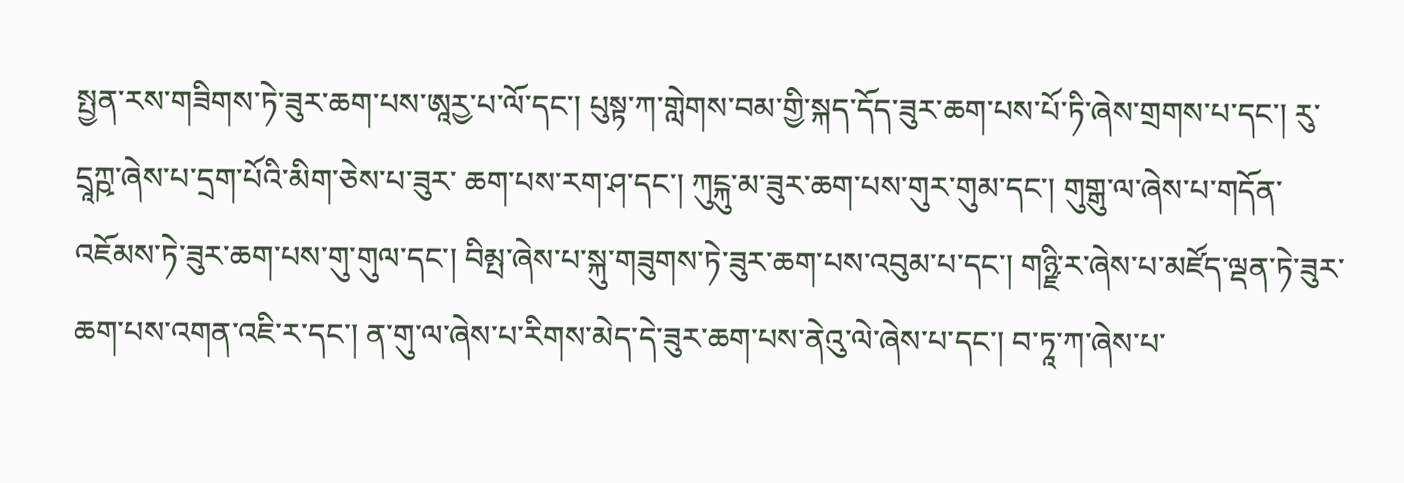སྤྱན་རས་གཟིགས་ཏེ་ཟུར་ཆག་པས་ཨཱརྱ་པ་ལོ་དང་། པུསྟ་ཀ་གླེགས་བམ་གྱི་སྐད་དོད་ཟུར་ཆག་པས་པོ་ཏི་ཞེས་གྲགས་པ་དང་། རུ་དྲཱཀྵ་ཞེས་པ་དྲག་པོའི་མིག་ཅེས་པ་ཟུར་ ཆག་པས་རག་ཤ་དང་། ཀུངྐུ་མ་ཟུར་ཆག་པས་གུར་གུམ་དང་། གུགྒུ་ལ་ཞེས་པ་གདོན་འཇོམས་ཏེ་ཟུར་ཆག་པས་གུ་གུལ་དང་། བིམྤ་ཞེས་པ་སྐུ་གཟུགས་ཏེ་ཟུར་ཆག་པས་འབུམ་པ་དང་། གཉྫི་ར་ཞེས་པ་མཛོད་ལྡན་ཏེ་ཟུར་ཆག་པས་འགན་འཇི་ར་དང་། ན་གུ་ལ་ཞེས་པ་རིགས་མེད་དེ་ཟུར་ཆག་པས་ནེའུ་ལེ་ཞེས་པ་དང་། བ་ཏཱ་ཀ་ཞེས་པ་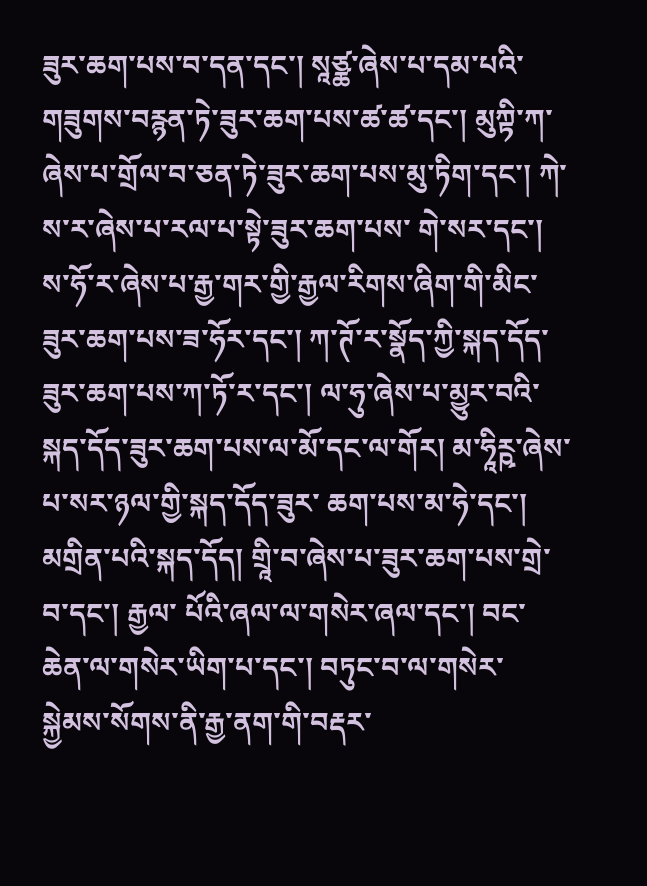ཟུར་ཆག་པས་བ་དན་དང་། སཱཙྪ་ཞེས་པ་དམ་པའི་གཟུགས་བརྙན་ཏེ་ཟུར་ཆག་པས་ཚ་ཚ་དང་། མུཀྟི་ཀ་ཞེས་པ་གྲོལ་བ་ཅན་ཏེ་ཟུར་ཆག་པས་མུ་ཏིག་དང་། ཀེ་ས་ར་ཞེས་པ་རལ་པ་སྟེ་ཟུར་ཆག་པས་ གེ་སར་དང་། ས་ཧོ་ར་ཞེས་པ་རྒྱ་གར་གྱི་རྒྱལ་རིགས་ཞིག་གི་མིང་ཟུར་ཆག་པས་ཟ་ཧོར་དང་། ཀ་ཊོ་ར་སྣོད་ཀྱི་སྐད་དོད་ཟུར་ཆག་པས་ཀ་ཏོ་ར་དང་། ལ་ཧུ་ཞེས་པ་མྱུར་བའི་སྐད་དོད་ཟུར་ཆག་པས་ལ་མོ་དང་ལ་གོར། མ་ཧཱིཪྵ་ཞེས་པ་སར་ཉལ་གྱི་སྐད་དོད་ཟུར་ ཆག་པས་མ་ཧེ་དང་། མགྲིན་པའི་སྐད་དོད། གྲཱི་བ་ཞེས་པ་ཟུར་ཆག་པས་གྲེ་བ་དང་། རྒྱལ་ པོའི་ཞལ་ལ་གསེར་ཞལ་དང་། བང་ཆེན་ལ་གསེར་ཡིག་པ་དང་། བཏུང་བ་ལ་གསེར་ སྐྱེམས་སོགས་ནི་རྒྱ་ནག་གི་བརྡར་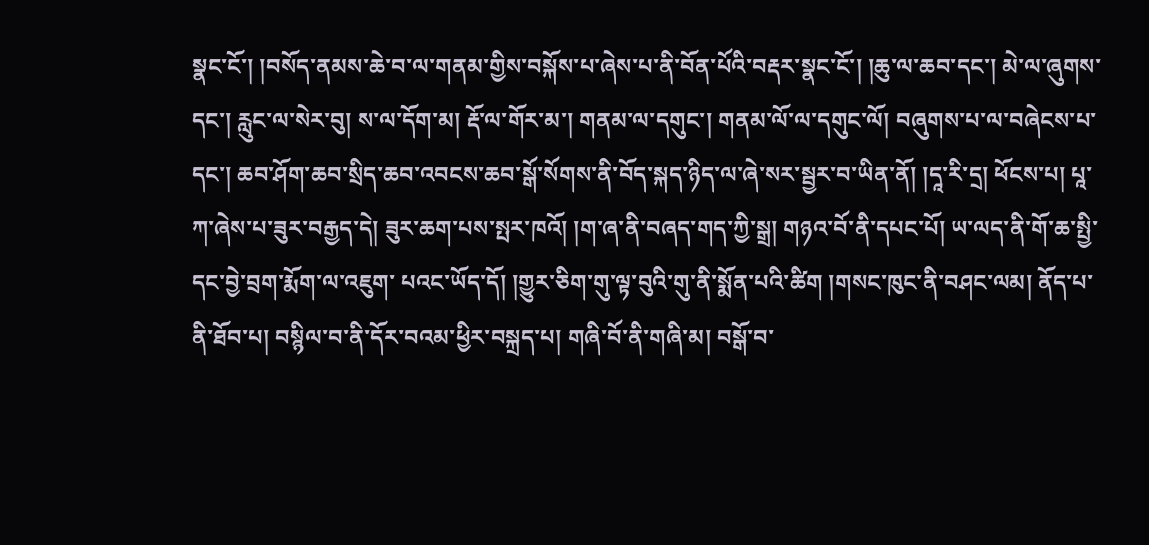སྣང་ངོ་། །བསོད་ནམས་ཆེ་བ་ལ་གནམ་གྱིས་བསྐོས་པ་ཞེས་པ་ནི་བོན་པོའི་བརྡར་སྣང་ངོ་། །ཆུ་ལ་ཆབ་དང་། མེ་ལ་ཞུགས་དང་། རླུང་ལ་སེར་བུ། ས་ལ་དོག་མ། རྡོ་ལ་གོར་མ་། གནམ་ལ་དགུང་། གནམ་ལོ་ལ་དགུང་ལོ། བཞུགས་པ་ལ་བཞེངས་པ་དང་། ཆབ་ཤོག་ཆབ་སྲིད་ཆབ་འབངས་ཆབ་སྒོ་སོགས་ནི་བོད་སྐད་ཉིད་ལ་ཞེ་སར་སྦྱར་བ་ཡིན་ནོ། །དཱ་རི་དྲ། ཕོངས་པ། པཱ་ཀ་ཞེས་པ་ཟུར་བརྒྱད་དེ། ཟུར་ཆག་པས་སྤར་ཁའོ། །ག་ཞ་ནི་བཞད་གད་ཀྱི་སྒྲ། གཉའ་བོ་ནི་དཔང་པོ། ཡ་ལད་ནི་གོ་ཆ་སྤྱི་དང་བྱེ་བྲག་རྨོག་ལ་འཇུག་ པའང་ཡོད་དོ། །གྱུར་ཅིག་གུ་ལྟ་བུའི་གུ་ནི་སྨོན་པའི་ཚིག །གསང་ཁུང་ནི་བཤང་ལམ། ནོད་པ་ནི་ཐོབ་པ། བསྙིལ་བ་ནི་དོར་བའམ་ཕྱིར་བསྐྲད་པ། གཞི་བོ་ནི་གཞི་མ། བསྒོ་བ་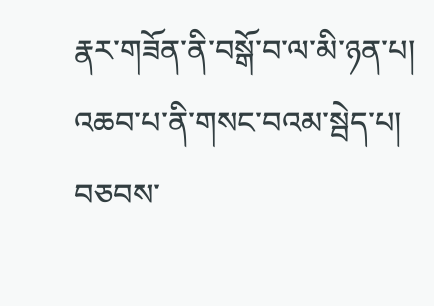རྣར་གཟོན་ནི་བསྒོ་བ་ལ་མི་ཉན་པ། འཆབ་པ་ནི་གསང་བའམ་སྦེད་པ། བཅབས་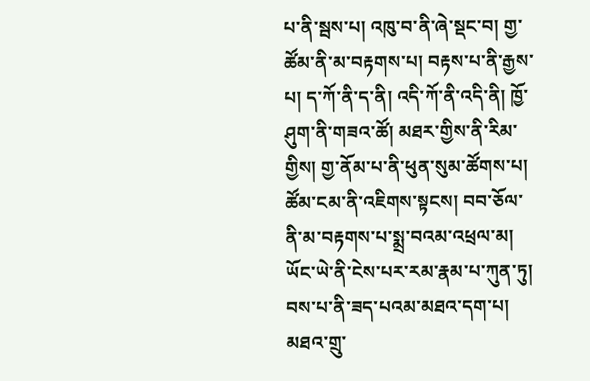པ་ནི་སྦས་པ། འཁུ་བ་ནི་ཞེ་སྡང་བ། གྱ་ཚོམ་ནི་མ་བརྟགས་པ། བརྟས་པ་ནི་རྒྱས་པ། ད་ཀོ་ནི་ད་ནི། འདི་ཀོ་ནི་འདི་ནི། ཁྱོ་ཤུག་ནི་གཟའ་ཚོ། མཐར་གྱིས་ནི་རིམ་གྱིས། གྱ་ནོམ་པ་ནི་ཕུན་སུམ་ཚོགས་པ། ཚོམ་ངམ་ནི་འཇིགས་སྟངས། བབ་ཅོལ་ནི་མ་བརྟགས་པ་སྨྲ་བའམ་འཕྲལ་མ། ཡོང་ཡེ་ནི་ངེས་པར་རམ་རྣམ་པ་ཀུན་ཏུ། བས་པ་ནི་ཟད་པའམ་མཐའ་དག་པ། མཐའ་གྲུ་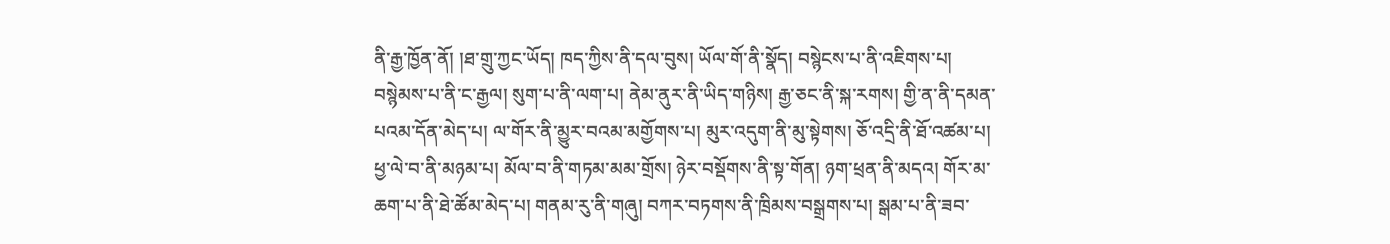ནི་རྒྱ་ཁྱོན་ནོ། །ཐ་གྲུ་ཀྱང་ཡོད། ཁད་ཀྱིས་ནི་དལ་བུས། ཡོལ་གོ་ནི་སྣོད། བསྙེངས་པ་ནི་འཇིགས་པ། བསྙེམས་པ་ནི་ང་རྒྱལ། སུག་པ་ནི་ལག་པ། ནེམ་ནུར་ནི་ཡིད་གཉིས། རྒྱ་ཅང་ནི་སྐ་རགས། གྱི་ན་ནི་དམན་པའམ་དོན་མེད་པ། ལ་གོར་ནི་མྱུར་བའམ་མགྱོགས་པ། མུར་འདུག་ནི་མུ་སྟེགས། ཅོ་འདྲི་ནི་ཐོ་འཚམ་པ། ཕྱ་ལེ་བ་ནི་མཉམ་པ། མོལ་བ་ནི་གཏམ་མམ་གྲོས། ཉེར་བསྡོགས་ནི་སྟ་གོན། ཉག་ཕྲན་ནི་མདའ། གོར་མ་ཆག་པ་ནི་ཐེ་ཚོམ་མེད་པ། གནམ་རུ་ནི་གཞུ། བཀར་བཏགས་ནི་ཁྲིམས་བསྒྲགས་པ། སྒམ་པ་ནི་ཟབ་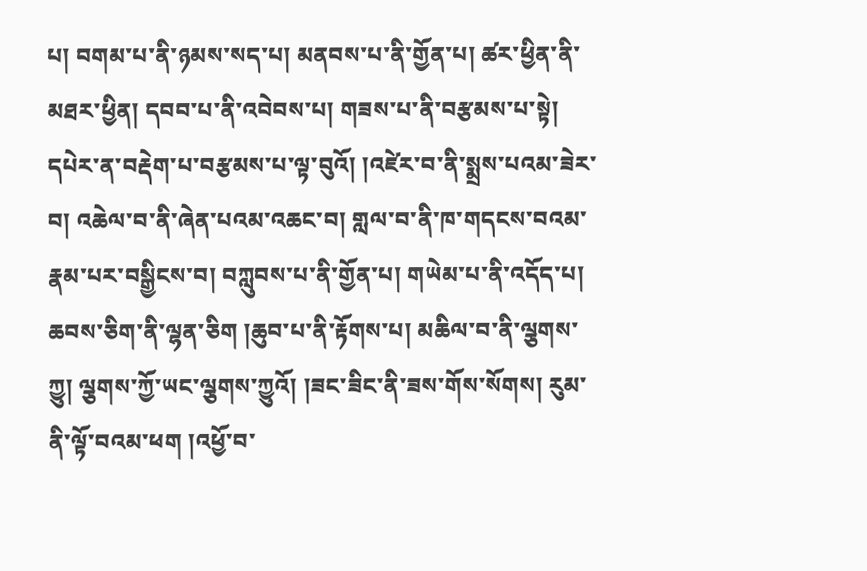པ། བགམ་པ་ནི་ཉམས་སད་པ། མནབས་པ་ནི་གྱོན་པ། ཚར་ཕྱིན་ནི་མཐར་ཕྱིན། དབབ་པ་ནི་འབེབས་པ། གཟས་པ་ནི་བརྩམས་པ་སྟེ། དཔེར་ན་བརྡེག་པ་བརྩམས་པ་ལྟ་བུའོ། །འཛེར་བ་ནི་སྨྲས་པའམ་ཟེར་བ། འཆེལ་བ་ནི་ཞེན་པའམ་འཆང་བ། གླལ་བ་ནི་ཁ་གདངས་བའམ་རྣམ་པར་བསྒྱིངས་བ། བཀླུབས་པ་ནི་གྱོན་པ། གཡེམ་པ་ནི་འདོད་པ། ཆབས་ཅིག་ནི་ལྷན་ཅིག །ཆུབ་པ་ནི་རྟོགས་པ། མཆིལ་བ་ནི་ལྕགས་ཀྱུ། ལྕགས་ཀྱོ་ཡང་ལྕགས་ཀྱུའོ། །ཟང་ཟིང་ནི་ཟས་གོས་སོགས། རུམ་ནི་ལྟོ་བའམ་ཕག །འཕྱོ་བ་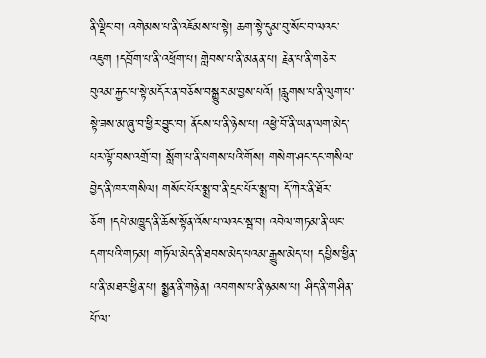ནི་ལྡིང་བ། འགེམས་པ་ནི་འཇོམས་པ་སྟེ། ཆག་སྟེ་དུམ་བུ་སོང་བ་ལའང་འཇུག །དབྲོག་པ་ནི་འཕྲོག་པ། གླེབས་པ་ནི་མནན་པ། རྗེན་པ་ནི་གཅེར་བུའམ་རྐྱང་པ་སྟེ་མདོར་ན་བཅོས་བསྒྱུར་མ་བྱས་པའོ། །རླུགས་པ་ནི་ལུག་པ་སྟེ་ཟས་མ་ཞུ་བ་ཕྱིར་བྱུང་བ། ནོངས་པ་ནི་ཉེས་པ། འཕྱེ་བོ་ནི་ཡན་ལག་མེད་པར་ལྟོ་བས་འགྲོ་བ། སློག་པ་ནི་པགས་པའི་གོས། གསེག་ཤང་དང་གསིལ་བྱེད་ནི་ཁར་གསིལ། གསོང་པོར་སྨྲ་བ་ནི་དྲང་པོར་སྨྲ་བ། དོ་ཀེར་ནི་ཐོར་ཅོག །དཔེ་མཁྱུད་ནི་ཆོས་སྟོན་འོས་པ་ལའང་སྦ་བ། འབེལ་གཏམ་ནི་ཡང་དག་པའི་གཏམ། གཏོལ་མེད་ནི་ཐབས་མེད་པའམ་རྒྱུས་མེད་པ། དཔྱིས་ཕྱིན་པ་ནི་མཐར་ཕྱིན་པ། སྨྱན་ནི་གཉེན། འབགས་པ་ནི་ཉམས་པ། ཤིད་ནི་གཤིན་པོ་ལ་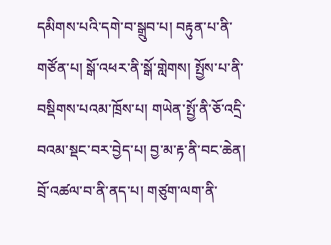དམིགས་པའི་དགེ་བ་སྒྲུབ་པ། བརྟུན་པ་ནི་གཙོན་པ། སྒོ་འཕར་ནི་སྒོ་གླེགས། སྤྱོས་པ་ནི་བསྡིགས་པའམ་ཁྲོས་པ། གཡེན་སྤྱོ་ནི་ཅོ་འདྲི་བའམ་སྡང་བར་བྱེད་པ། བྱ་མ་རྟ་ནི་བང་ཆེན། བྲོ་འཚལ་བ་ནི་ནད་པ། གཙུག་ལག་ནི་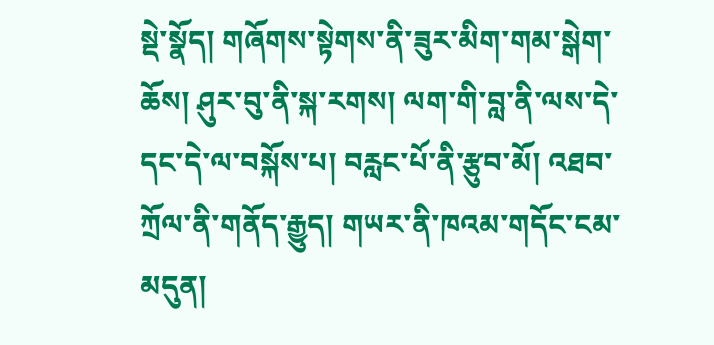སྡེ་སྣོད། གཞོགས་སྟེགས་ནི་ཟུར་མིག་གམ་སྒེག་ཆོས། ཤུར་བུ་ནི་སྐ་རགས། ལག་གི་བླ་ནི་ལས་དེ་དང་དེ་ལ་བསྐོས་པ། བརླང་པོ་ནི་རྩུབ་མོ། འཐབ་ཀྲོལ་ནི་གནོད་རྒྱུད། གཡར་ནི་ཁའམ་གདོང་ངམ་མདུན།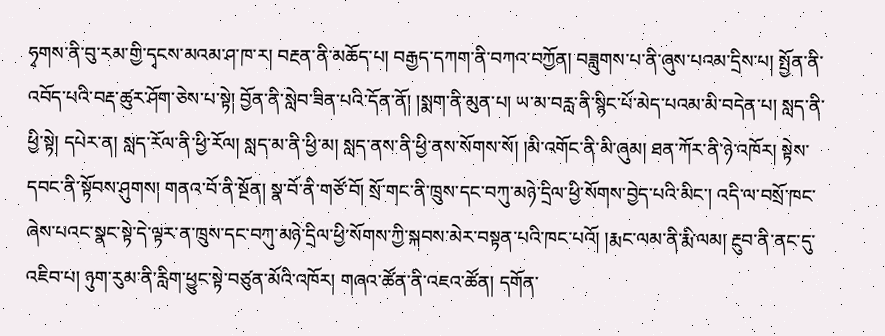ཧྭགས་ནི་བུ་རམ་གྱི་དྭངས་མའམ་ཤ་ཁ་ར། བརྔན་ནི་མཆོད་པ། བརྒྱད་དཀག་ནི་བཀའ་བཀྱོན། བཟླུགས་པ་ནི་ཞུས་པའམ་དྲིས་པ། སྤྱོན་ནི་འབོད་པའི་བརྡ་ཚུར་ཤོག་ཅེས་པ་སྟེ། བྱོན་ནི་སླེབ་ཟིན་པའི་དོན་ནོ། །སྨག་ནི་མུན་པ། ཡ་མ་བརླ་ནི་སྙིང་པོ་མེད་པའམ་མི་བདེན་པ། སླད་ནི་ཕྱི་སྟེ། དཔེར་ན། སླད་རོལ་ནི་ཕྱི་རོལ། སླད་མ་ནི་ཕྱི་མ། སླད་ནས་ནི་ཕྱི་ནས་སོགས་སོ། །མི་འགོང་ནི་མི་ཞུམ། ཐན་ཀོར་ནི་ཉེ་འཁོར། སྟེས་དབང་ནི་སྟོབས་ཤུགས། གནའ་བོ་ནི་སྔོན། སྣ་བོ་ནི་གཙོ་བོ། སྲོ་གང་ནི་ཁྲུས་དང་བཀུ་མཉེ་དྲིལ་ཕྱི་སོགས་བྱེད་པའི་མིང་། འདི་ལ་བསྲོ་ཁང་ཞེས་པའང་སྣང་སྟེ་དེ་ལྟར་ན་ཁྲུས་དང་བཀུ་མཉེ་དྲིལ་ཕྱི་སོགས་ཀྱི་སྐབས་མེར་བསྟན་པའི་ཁང་པའོ། །རྨང་ལམ་ནི་རྨི་ལམ། རྔུབ་ནི་ནང་དུ་འཇིབ་པ། ཉུག་རུམ་ནི་རླིག་ཕྱུང་སྟེ་བཙུན་མོའི་འཁོར། གཞའ་ཚོན་ནི་འཇའ་ཚོན། དགོན་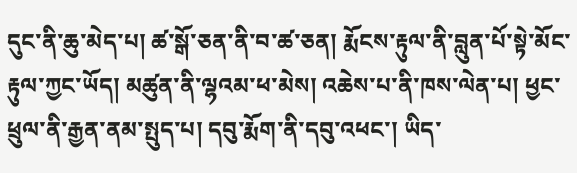དུང་ནི་ཆུ་མེད་པ། ཚ་སྒོ་ཅན་ནི་བ་ཚ་ཅན། རྨོངས་རྟུལ་ནི་བླུན་པོ་སྟེ་མོང་རྟུལ་ཀྱང་ཡོད། མཚུན་ནི་ལྷའམ་ཕ་མེས། འཆེས་པ་ནི་ཁས་ལེན་པ། ཕྱང་ཕྲུལ་ནི་རྒྱན་ནམ་སྤུད་པ། དབུ་རྨོག་ནི་དབུ་འཕང་། ཡིད་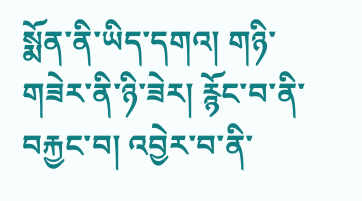སྨོན་ནི་ཡིད་དགའ། གཉི་གཟེར་ནི་ཉི་ཟེར། རྙོང་བ་ནི་བརྐྱང་བ། འབྱེར་བ་ནི་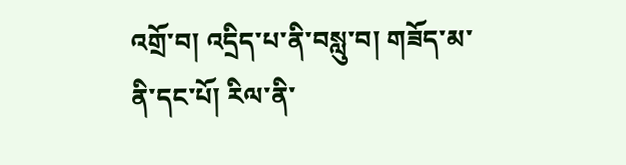འགྲོ་བ། འདྲིད་པ་ནི་བསླུ་བ། གཟོད་མ་ནི་དང་པོ། རིལ་ནི་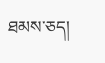ཐམས་ཅད།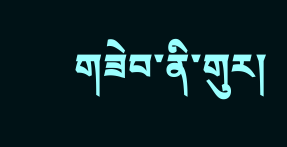གཟེབ་ནི་གུར།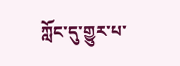ཀློང་དུ་གྱུར་པ་